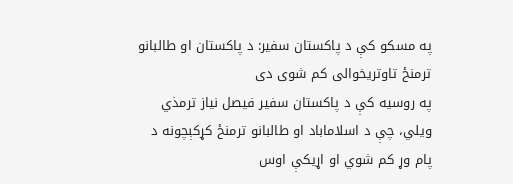په مسکو کې د پاکستان سفیر: د پاکستان او طالبانو ترمنځ تاوتریخوالی کم شوی دی
په روسیه کې د پاکستان سفیر فیصل نیاز ترمذي ویلي، چې د اسلاماباد او طالبانو ترمنځ کړکېچونه د پام وړ کم شوي او اړیکې اوس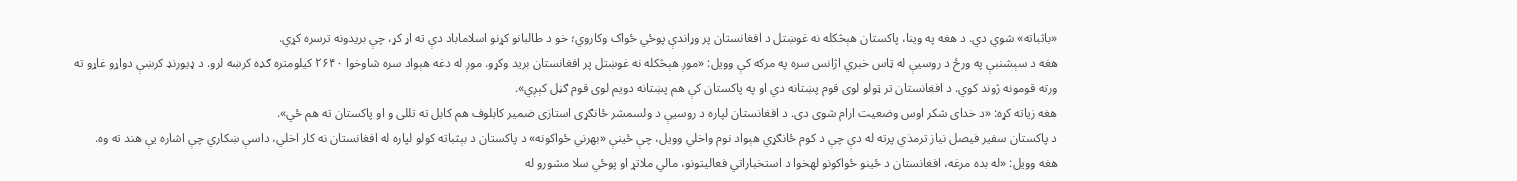«باثباته» شوي دي. د هغه په وینا، پاکستان هېڅکله نه غوښتل د افغانستان پر وړاندې پوځي ځواک وکاروي؛ خو د طالبانو کړنو اسلاماباد دې ته اړ کړ، چې بریدونه ترسره کړي.
هغه د سېشنبې په ورځ د روسیې له ټاس خبري اژانس سره په مرکه کې وویل: «موږ هېڅکله نه غوښتل پر افغانستان برید وکړو. موږ له دغه هېواد سره شاوخوا ۲۶۴۰ کیلومتره ګډه کرښه لرو. د ډیورنډ کرښې دواړو غاړو ته ورته قومونه ژوند کوي. د افغانستان تر ټولو لوی قوم پښتانه دي او په پاکستان کې هم پښتانه دویم لوی قوم ګڼل کېږي».
هغه زیاته کړه: «د خدای شکر اوس وضعیت ارام شوی دی. د افغانستان لپاره د روسیې د ولسمشر ځانګړی استازی ضمیر کابلوف هم کابل ته تللی و او پاکستان ته هم ځي».
د پاکستان سفیر فیصل نیاز ترمذي پرته له دې چې د کوم ځانګړي هېواد نوم واخلي وویل، چې ځینې «بهرني ځواکونه» د پاکستان د بېثباته کولو لپاره له افغانستان نه کار اخلي، داسې ښکاري چې اشاره یې هند ته وه.
هغه وویل: «له بده مرغه، افغانستان د ځینو ځواکونو لهخوا د استخباراتي فعالیتونو، مالي ملاتړ او پوځي سلا مشورو له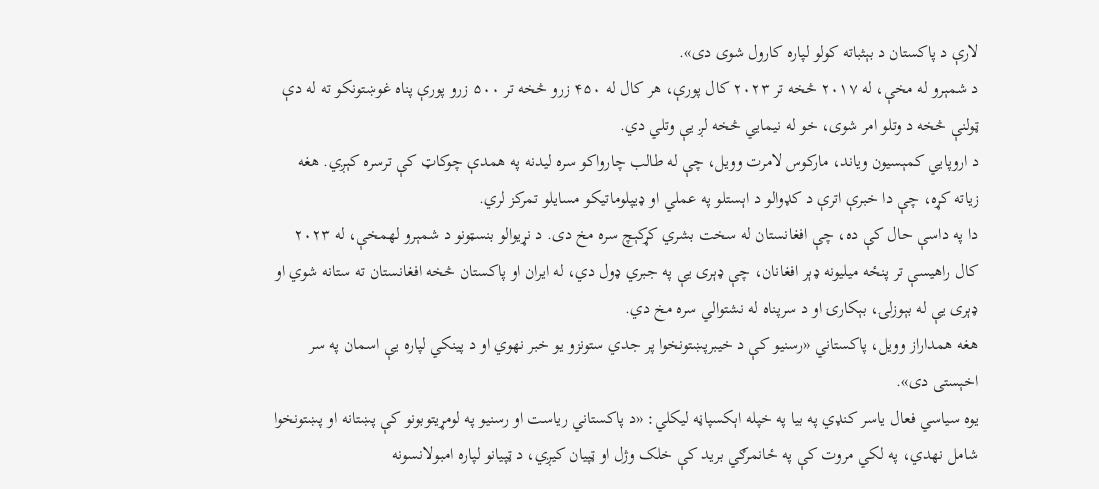لارې د پاکستان د بېثباته کولو لپاره کارول شوی دی».
د شمېرو له مخې، له ۲۰۱۷ څخه تر ۲۰۲۳ کال پورې، هر کال له ۴۵۰ زرو څخه تر ۵۰۰ زرو پورې پناه غوښتونکو ته له دې ټولنې څخه د وتلو امر شوی، خو له نیمايي څخه لږ یې وتلي دي.
د اروپایي کمېسیون ویاند، مارکوس لامرت وویل، چې له طالب چارواکو سره لیدنه په همدې چوکاټ کې ترسره کېږي. هغه زیاته کړه، چې دا خبرې اترې د کډوالو د اېستلو په عملي او ډیپلوماتیکو مسایلو تمرکز لري.
دا په داسې حال کې ده، چې افغانستان له سخت بشري کړکېچ سره مخ دی. د نړیوالو بنسټونو د شمېرو لهمخې، له ۲۰۲۳ کال راهیسې تر پنځه میلیونه ډېر افغانان، چې ډېری یې په جبري ډول دي، له ایران او پاکستان څخه افغانستان ته ستانه شوي او ډېری یې له بېوزلۍ، بېکارۍ او د سرپناه له نشتوالي سره مخ دي.
هغه همداراز وويل، پاکستاني «رسنيو کې د خيبرپښتونخوا پر جدي ستونزو يو خبر نهوي او د پينکي لپاره یې اسمان په سر اخېستی دی».
يوه سياسي فعال یاسر کنډي په بیا په خپله اېکسپاڼه ليکلي: «د پاکستاني ریاست او رسنیو په لومړيتوبونو کې پښتانه او پښتونخوا شامل نهدي، په لکي مروت کې په ځانمرګي بريد کې خلک وژل او ټپيان کيږي، د ټپيانو لپاره امبولانسونه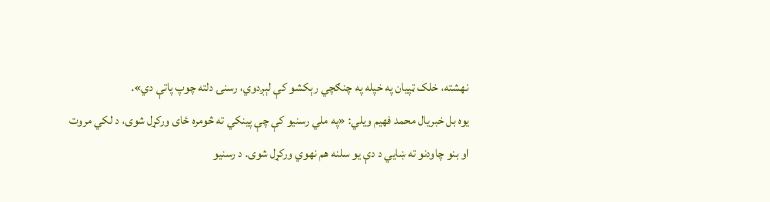نهشته، خلک ټپيان په خپله په چنګچي رېکشو کې لېږدوي، رسنۍ دلته چوپ پاتې دي».
يوه بل خبریال محمد فهيم ویلي: «په ملي رسنیو کې چې پينکي ته څومره ځای ورکړل شوی، د لکي مروت او بنو چاودنو ته ښايي د دې يو سلنه هم نهوي ورکړل شوی. د رسنيو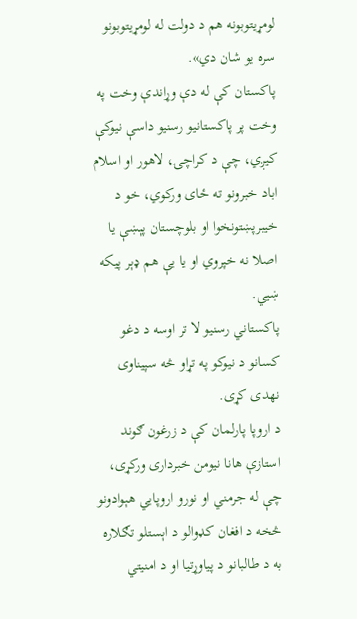لومړيتوبونه هم د دولت له لومړيتوبونو سره يو شان دي».
پاکستان کې له دې وړاندې وخت په وخت پر پاکستانيو رسنیو داسې نيوکې کيږي، چې د کراچۍ، لاهور او اسلام اباد خبرونو ته ځای ورکوي، خو د خيبرپښتونخوا او بلوچستان پېښې یا اصلا نه خپروي او یا یې هم ډېر پیکه ښيي.
پاکستاني رسنیو لا تر اوسه د دغو کسانو د نیوکو په تړاو څه سپیناوی نهدی کړی.
د اروپا پارلمان کې د زرغون ګوند استازې هانا نیومن خبرداری ورکړی، چې له جرمني او نورو اروپايي هېوادونو څخه د افغان کډوالو د اېستلو تګلاره به د طالبانو د پیاوړتیا او د امنیتي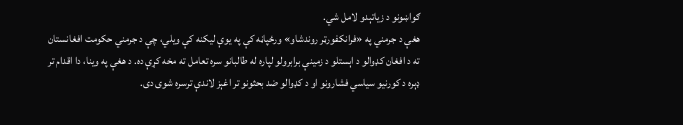ګواښونو د زیاتېدو لامل شي.
هغې د جرمني په «فرانکفورټر روندشاو» ورځپاڼه کې په یوې لیکنه کې ویلي، چې د جرمني حکومت افغانستان ته د افغان کډوالو د اېستلو د زمینې برابرولو لپاره له طالبانو سره تعامل ته مخه کړې ده. د هغې په وینا، دا اقدام تر ډېره د کورنیو سیاسي فشارونو او د کډوالو ضد بحثونو تر اغېز لاندې ترسره شوی دی.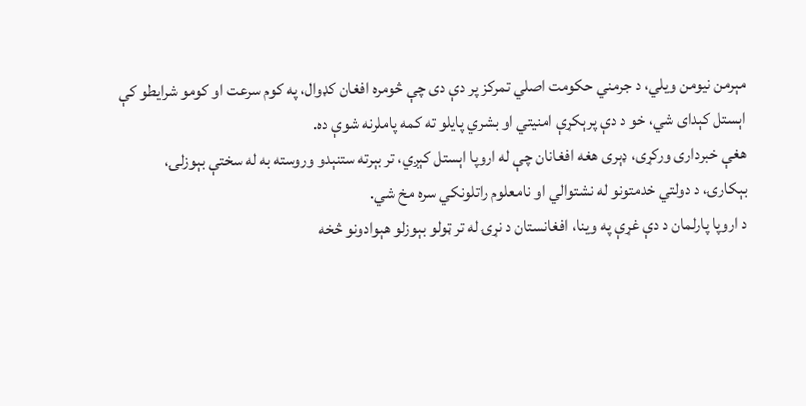مېرمن نیومن ویلي، د جرمني حکومت اصلي تمرکز پر دې دی چې څومره افغان کډوال، په کوم سرعت او کومو شرایطو کې اېستل کېدای شي، خو د دې پرېکړې امنیتي او بشري پایلو ته کمه پاملرنه شوې ده.
هغې خبرداری ورکړی، ډېری هغه افغانان چې له اروپا اېستل کېږي، تر بېرته ستنېدو وروسته به له سختې بېوزلۍ، بېکارۍ، د دولتي خدمتونو له نشتوالي او نامعلوم راتلونکي سره مخ شي.
د اروپا پارلمان د دې غړې په وینا، افغانستان د نړۍ له تر ټولو بېوزلو هېوادونو څخه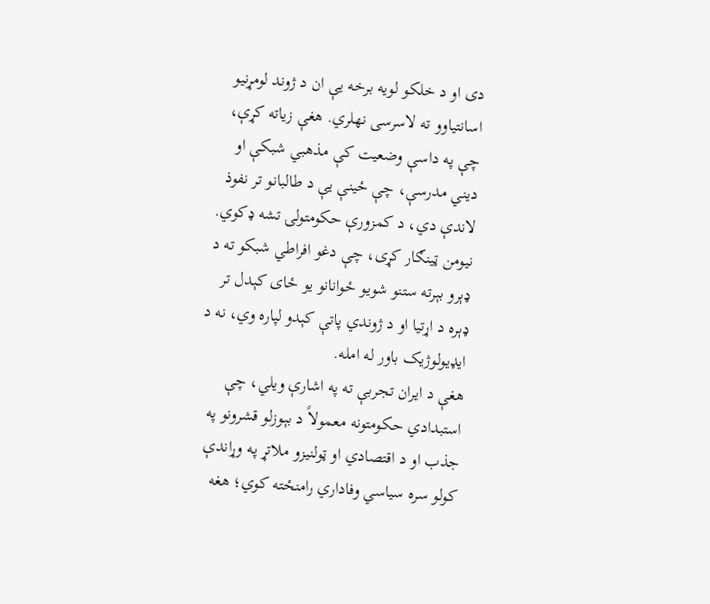دی او د خلکو لویه برخه یې ان د ژوند لومړنیو اسانتیاوو ته لاسرسی نهلري. هغې زیاته کړې، چې په داسې وضعیت کې مذهبي شبکې او دیني مدرسې، چې ځینې یې د طالبانو تر نفوذ لاندې دي، د کمزورې حکومتولۍ تشه ډکوي.
نیومن ټینګار کړی، چې دغو افراطي شبکو ته د ډېرو بېرته ستنو شویو ځوانانو یو ځای کېدل تر ډېره د اړتیا او د ژوندي پاتې کېدو لپاره وي، نه د ایډیولوژیک باور له امله.
هغې د ایران تجربې ته په اشارې ویلي، چې استبدادي حکومتونه معمولاً د بېوزلو قشرونو په جذب او د اقتصادي او ټولنیزو ملاتړ په وړاندې کولو سره سیاسي وفاداري رامنځته کوي؛ هغه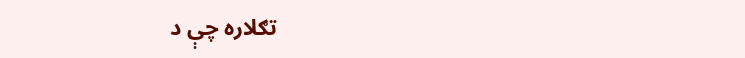تګلاره چې د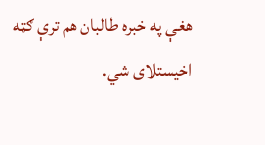هغې په خبره طالبان هم ترې ګټه اخیستلای شي.